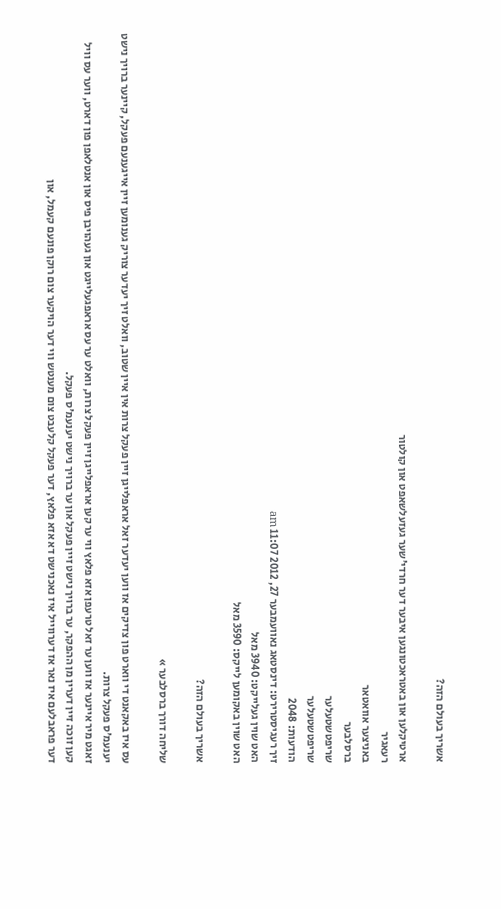אשריך בעולם הזה?

ארטיקלען און באטראכטונגען איבער דער חרדי'שער געזעלשאפט און קולטור
רעאגיר
באניצער אוואטאר
ברסלבער
שריפטשטעלער
שריפטשטעלער
הודעות: 2048
זיך רעגיסטרירט: דינסטאג נאוועמבער 27, 2012 11:07 am
האט שוין געלייקט: 3940 מאל
האט שוין באקומען לייקס: 3590 מאל

אשריך בעולם הזה?

שליחה דורך ברסלבער »

עס איז באקאנט די ווארט פון צדיקים אז ווען יעדער זאל אראפלייגן זיין פעקל צרות אין איין שטוב, וואלט זיך יעדער צוריק גענומען זיין אייגענעם פעקל, קיינער ברויך נישט יענעמ'ס פעקל צרות.
זאגט מיר איינער אז ווען ער זאל טרעפן אזא פלאץ ווי ער קען אראפלייגן זיין פעקל צרות, וואלט ער עס אראפגעלייגט און געהויבן פיס און אנטלאפן פון דארט, ווער עס וויל קען זוכה זיין דערין מן ההפקר, ער ברויך נישט זיין פעקל און ער ברויך נישט יענעמ'ס פעקל.
דער פראבלעם איז נאר אז דערווייל איז נאכנישט דא אזא פלאץ, דער פעקל קלעבט צום מענטש ווי דער הויקער צום רוקן פונעם קעמל, און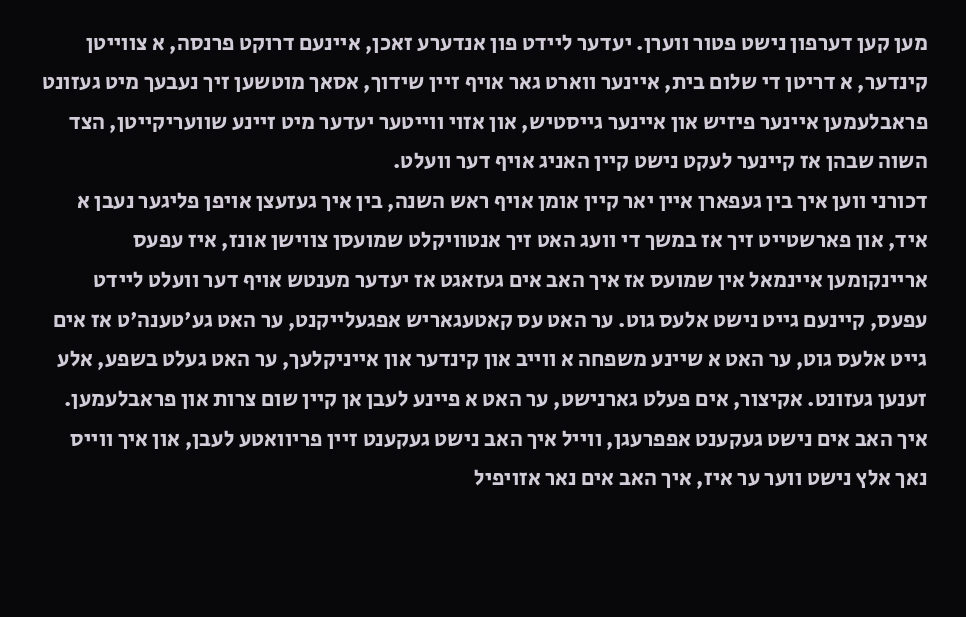מען קען דערפון נישט פטור ווערן. יעדער ליידט פון אנדערע זאכן, איינעם דרוקט פרנסה, א צווייטן קינדער, א דריטן די שלום בית, איינער ווארט גאר אויף זיין שידוך, אסאך מוטשען זיך נעבעך מיט געזונט פראבלעמען איינער פיזיש און איינער גייסטיש, און אזוי ווייטער יעדער מיט זיינע שוועריקייטן, הצד השוה שבהן אז קיינער לעקט נישט קיין האניג אויף דער וועלט.
דכורני ווען איך בין געפארן איין יאר קיין אומן אויף ראש השנה, בין איך געזעצן אויפן פליגער נעבן א איד, און פארשטייט זיך אז במשך די וועג האט זיך אנטוויקלט שמועסן צווישן אונז, איז עפעס אריינקומען איינמאל אין שמועס אז איך האב אים געזאגט אז יעדער מענטש אויף דער וועלט ליידט עפעס, קיינעם גייט נישט אלעס גוט. ער האט עס קאטעגאריש אפגעלייקנט, ער האט גע'טענה'ט אז אים גייט אלעס גוט, ער האט א שיינע משפחה א ווייב און קינדער און אייניקלעך, ער האט געלט בשפע, אלע זענען געזונט. אקיצור, אים פעלט גארנישט, ער האט א פיינע לעבן אן קיין שום צרות און פראבלעמען.
איך האב אים נישט געקענט אפפרעגן, ווייל איך האב נישט געקענט זיין פריוואטע לעבן, און איך ווייס נאך אלץ נישט ווער ער איז, איך האב אים נאר אזויפיל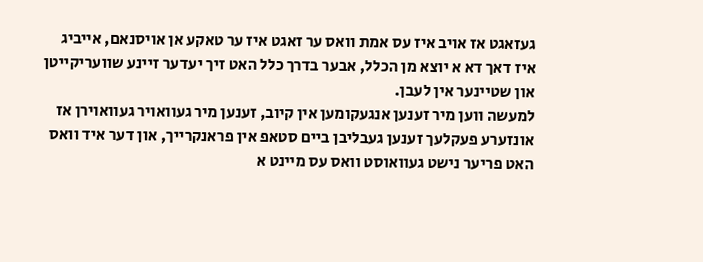געזאגט אז אויב איז עס אמת וואס ער זאגט איז ער טאקע אן אויסנאם, אייביג איז דאך דא א יוצא מן הכלל, אבער בדרך כלל האט זיך יעדער זיינע שוועריקייטן און שטיינער אין לעבן.
למעשה ווען מיר זענען אנגעקומען אין קיוב, זענען מיר געוואויר געוואוירן אז אונזערע פעקלעך זענען געבליבן ביים סטאפ אין פראנקרייך, און דער איד וואס האט פריער נישט געוואוסט וואס עס מיינט א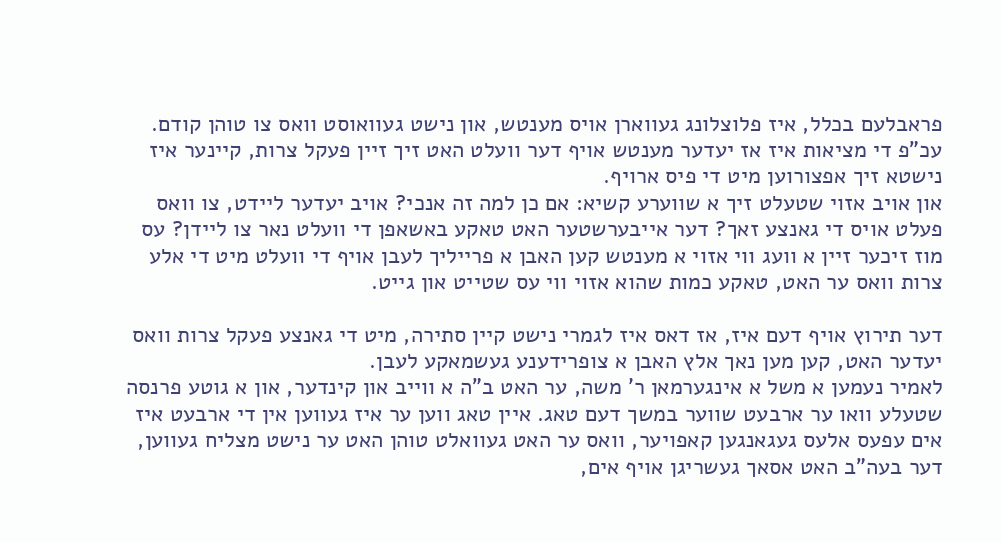פראבלעם בכלל, איז פלוצלונג געווארן אויס מענטש, און נישט געוואוסט וואס צו טוהן קודם.
עכ"פ די מציאות איז אז יעדער מענטש אויף דער וועלט האט זיך זיין פעקל צרות, קיינער איז נישטא זיך אפצורוען מיט די פיס ארויף.
און אויב אזוי שטעלט זיך א שווערע קשיא: אם כן למה זה אנכי? אויב יעדער ליידט, צו וואס פעלט אויס די גאנצע זאך? דער אייבערשטער האט טאקע באשאפן די וועלט נאר צו ליידן? עס מוז זיכער זיין א וועג ווי אזוי א מענטש קען האבן א פרייליך לעבן אויף די וועלט מיט די אלע צרות וואס ער האט, טאקע כמות שהוא אזוי ווי עס שטייט און גייט.

דער תירוץ אויף דעם איז, אז דאס איז לגמרי נישט קיין סתירה, מיט די גאנצע פעקל צרות וואס יעדער האט, קען מען נאך אלץ האבן א צופרידענע געשמאקע לעבן.
לאמיר נעמען א משל א אינגערמאן ר' משה, ער האט ב"ה א ווייב און קינדער, און א גוטע פרנסה שטעלע וואו ער ארבעט שווער במשך דעם טאג. איין טאג ווען ער איז געווען אין די ארבעט איז אים עפעס אלעס געגאנגען קאפויער, וואס ער האט געוואלט טוהן האט ער נישט מצליח געווען, דער בעה"ב האט אסאך געשריגן אויף אים,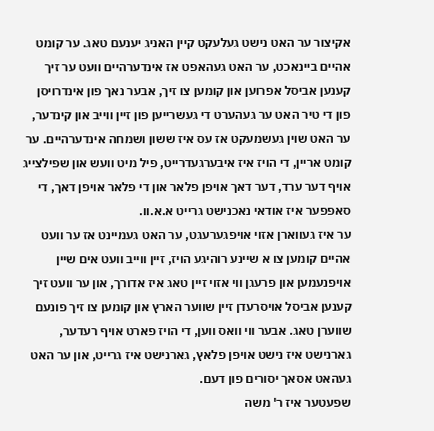אקיצור ער האט נישט געלעקט קיין האניג יענעם טאג. ער קומט אהיים ביינאכט, ער האט געהאפט אז אינדערהיים וועט ער זיך קענען אביסל אפרוען און קומען צו זיך, אבער נאך פון אינדרויסן פון די טיר האט ער געהערט די געשרייען פון זיין ווייב און קינדער, ער האט שוין געשמעקט אז עס איז ששון ושמחה אינדערהיים. ער קומט אריין, די הויז איז איבערגעדרייט, פיל מיט וועש און שפילצייג אויף דער ערד, דער דאך אויפן פלאר און די פלאר אויפן דאך, די סאפפער איז אודאי נאכנישט גרייט א.א.וו.
ער איז געווארן אזוי אויפגערעגט, ער האט געמיינט אז ער וועט אהיים קומען צו א שיינע רוהיגע הויז, זיין ווייב וועט אים שיין אויפנעמען און פרעגן ווי אזוי זיין טאג איז אדורך, און ער וועט זיך קענען אביסל אויסרעדן זיין שווער הארץ און קומען צו זיך פונעם שווערן טאג. אבער ווי וואס ווען, די הויז פארט אויף רעדער, גארנישט איז נישט אויפן פלאץ, גארנישט איז גרייט, און ער האט געהאט אסאך יסורים פון דעם.
שפעטער איז ר' משה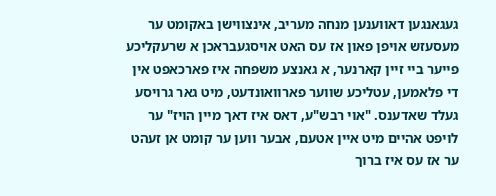געגאנגען דאווענען מנחה מעריב, אינצווישן באקומט ער מעסעזש אויפן פאון אז עס האט אויסגעבראכן א שרעקליכע פייער ביי זיין קארנער, א גאנצע משפחה איז פארכאפט אין די פלאמען, עטליכע שווער פארוואונדעט, מיט גאר גרויסע געלד שאדענס. "אוי רבש"ע, דאס איז דאך מיין הויז" ער לויפט אהיים מיט איין אטעם, אבער ווען ער קומט אן זעהט ער אז עס איז ברוך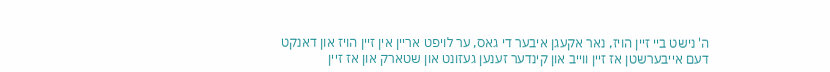ה' נישט ביי זיין הויז, נאר אקעגן איבער די גאס, ער לויפט אריין אין זיין הויז און דאנקט דעם אייבערשטן אז זיין ווייב און קינדער זענען געזונט און שטארק און אז זיין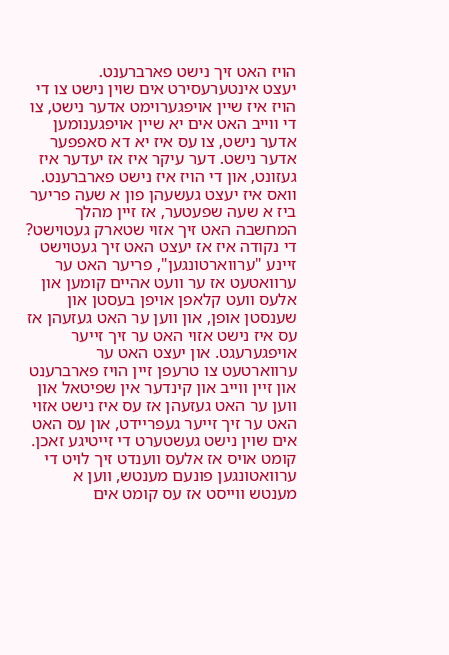הויז האט זיך נישט פארברענט.
יעצט אינטערעסירט אים שוין נישט צו די הויז איז שיין אויפגערוימט אדער נישט, צו די ווייב האט אים יא שיין אויפגענומען אדער נישט, צו עס איז יא דא סאפפער אדער נישט. דער עיקר איז אז יעדער איז געזונט, און די הויז איז נישט פארברענט.
וואס איז יעצט געשעהן פון א שעה פריער ביז א שעה שפעטער, אז זיין מהלך המחשבה האט זיך אזוי שטארק געטוישט? די נקודה איז אז יעצט האט זיך געטוישט זיינע "ערווארטונגען", פריער האט ער ערוואטעט אז ער וועט אהיים קומען און אלעס וועט קלאפן אויפן בעסטן און שענסטן אופן, און ווען ער האט געזעהן אז עס איז נישט אזוי האט ער זיך זייער אויפגערעגט. און יעצט האט ער ערווארטעט צו טרעפן זיין הויז פארברענט און זיין ווייב און קינדער אין שפיטאל און ווען ער האט געזעהן אז עס איז נישט אזוי האט ער זיך זייער געפריידט, און עס האט אים שוין נישט געשטערט די זייטיגע זאכן.
קומט אויס אז אלעס ווענדט זיך לויט די ערוואטונגען פונעם מענטש, ווען א מענטש ווייסט אז עס קומט אים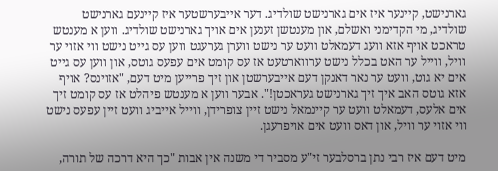גארנישט, קיינער איז אים גארנישט שולדיג. דער אייבערשטער איז קיינעם גארנישט שולדיג, מי הקדימני ואשלם, און מענטשן זענען אים אויך גארנישט שולדיג. ווען א מענטש טראכט אויף אזא וועג דעמאלט וועט ער נישט ווערן גערעגט ווען עס גייט נישט ווי אזוי ער וויל, ווייל ער האט בכלל נישט ערווארטעט אז עס קומט אים עפעס גוטס, און ווען עס גייט אים יא גוט, וועט ער נאר דאנקן דעם אייבערשטן און זיך פרייען מיט דעם, "אזוינס? אויף אזא גוטס האב איך זיך גארנישט געראכטן!". אבער ווען א מענטש פיהלט אז עס קומט זיך אים אלעס, דעמאלט וועט ער קיינמאל נישט זיין צופרידן, ווייל אייביג וועט זיין עפעס נישט ווי אזוי ער וויל, און דאס וועט אים אויפרעגן.

מיט דעם איז רבי נתן ברסלבער זי"ע מסביר די משנה אין אבות "כך היא דרכה של תורה,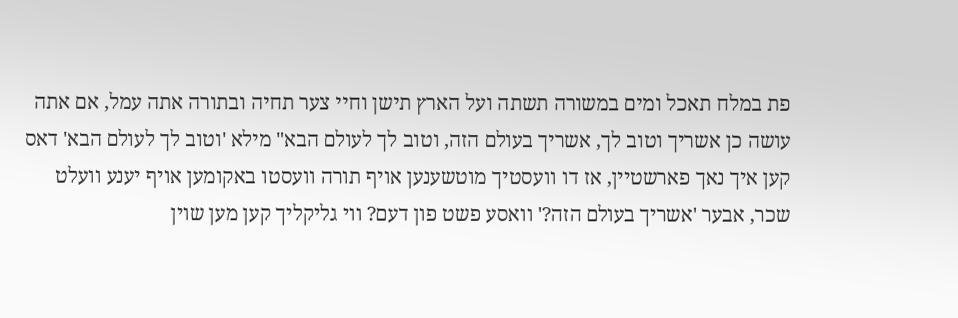פת במלח תאכל ומים במשורה תשתה ועל הארץ תישן וחיי צער תחיה ובתורה אתה עמל, אם אתה עושה כן אשריך וטוב לך, אשריך בעולם הזה, וטוב לך לעולם הבא" מילא 'וטוב לך לעולם הבא' דאס קען איך נאך פארשטיין, אז דו וועסטיך מוטשענען אויף תורה וועסטו באקומען אויף יענע וועלט שכר, אבער 'אשריך בעולם הזה?' וואסע פשט פון דעם? ווי גליקליך קען מען שוין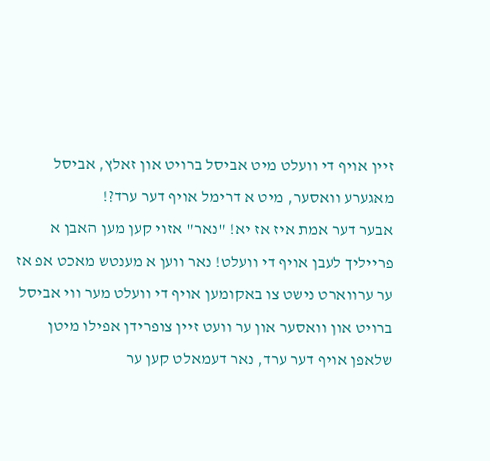זיין אויף די וועלט מיט אביסל ברויט און זאלץ, אביסל מאגערע וואסער, מיט א דרימל אויף דער ערד?!
אבער דער אמת איז אז יא! "נאר" אזוי קען מען האבן א פרייליך לעבן אויף די וועלט! נאר ווען א מענטש מאכט אפ אז ער ערווארט נישט צו באקומען אויף די וועלט מער ווי אביסל ברויט און וואסער און ער וועט זיין צופרידן אפילו מיטן שלאפן אויף דער ערד, נאר דעמאלט קען ער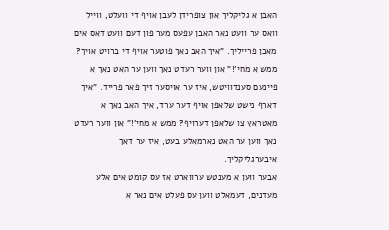האבן א גליקליך און צופרידן לעבן אויף די וועלט, ווייל וואס ער וועט נאר האבן עפעס מער פון דעם וועט דאס אים מאכן פרייליך. "איך האב נאך פוטער אויף די ברויט אויך? ממש א מחי'!" און ווער רעדט נאך ווען ער האט נאך א פיינעם סענדוויטש, איז ער אויסער זיך פאר פרייד. "איך דארף נישט שלאפן אויף דער ערד, איך האב נאך א מאטראץ צו שלאפן דערויף? ממש א מחי'!" און ווער רעדט נאך ווען ער האט נארמאלע בעט, איז ער דאך איבערגליקליך.
אבער ווען א מענטש ערווארט אז עס קומט אים אלע מעדנים, דעמאלט ווען עס פעלט אים נאר א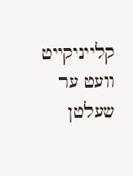קלייניקייט וועט ער שעלטן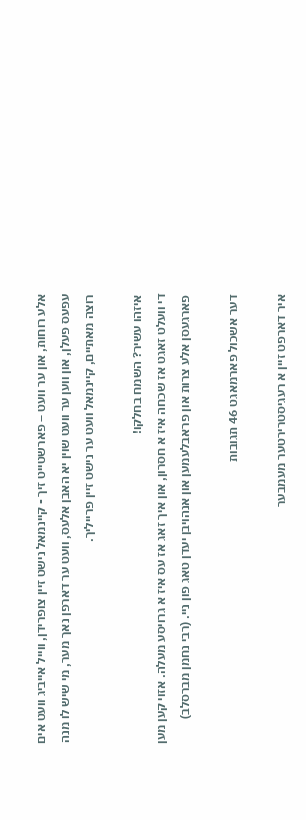אלע רוחות, און ער וועט – פארשטייט זיך - קיינמאל נישט זיין צופרידן, ווייל אייביג וועט אים עפעס פעלן, און ווען ער וועט שוין יא האבן אלעס, וועט ער דארפן נאך מער, מי שיש לו מנה רוצה מאתיים, קיינמאל וועט ער נישט זיין פרייליך.

איזהו עשיר? השמח בחלקו!
די וועלט זאגט אז שכחה איז א חסרון, און איך זאג אז עס איז א גרויסע מעלה. אזוי קען מען פארגעסן אלע צרות און פראבלעמען און אנהויבן יעדן טאג פון ניי. (רבי נחמן מברסלב)

דער אשכול פארמאגט 46 תגובות

איר דארפט זיין א רעגיסטרירטער מעמבער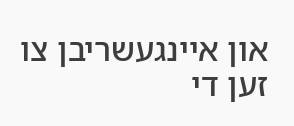און איינגעשריבן צו זען די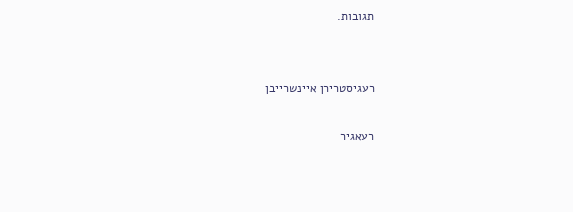תגובות.


רעגיסטרירן איינשרייבן

רעאגיר